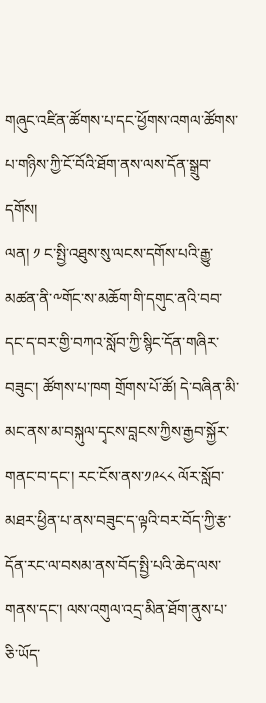གཞུང་འཛིན་ཚོགས་པ་དང་ཕྱོགས་འགལ་ཚོགས་པ་གཉིས་ཀྱི་ངོ་བོའི་ཐོག་ནས་ལས་དོན་སྒྲུབ་དགོས།
ལན། ༡ ང་སྤྱི་འཐུས་སུ་ལངས་དགོས་པའི་རྒྱུ་མཚན་ནི་༸གོང་ས་མཆོག་གི་དགུང་ནའི་བབ་དང་ད་བར་གྱི་བཀའ་སློབ་ཀྱི་སྙིང་དོན་གཞིར་བཟུང་། ཚོགས་པ་ཁག གྲོགས་པོ་ཚོ། དེ་བཞིན་མི་མང་ནས་མ་བསྐུལ་དྭངས་བླངས་ཀྱིས་རྒྱབ་སྐྱོར་གནང་བ་དང་། རང་ངོས་ནས་༡༩༨༨ ལོར་སློབ་མཐར་ཕྱིན་པ་ནས་བཟུང་ད་ལྟའི་བར་བོད་ཀྱི་རྩ་དོན་རང་ལ་བསམ་ནས་བོད་སྤྱི་པའི་ཆེད་ལས་གནས་དང་། ལས་འགུལ་འདྲ་མིན་ཐོག་ནུས་པ་ཅི་ཡོད་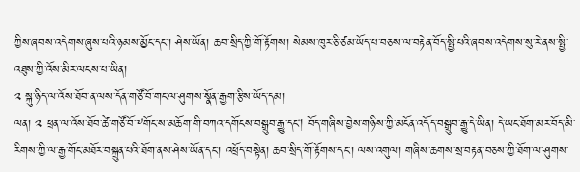ཀྱིས་ཞབས་འདེགས་ཞུས་པའི་ཉམས་མྱོང་དང་། ཤེས་ཡོན། ཆབ་སྲིད་ཀྱི་གོ་རྟོགས། སེམས་ཁུར་ཅི་ཙམ་ཡོད་པ་བཅས་ལ་བརྟེན་བོད་སྤྱི་པའི་ཞབས་འདེགས་སུ་རེ་ནས་སྤྱི་འཐུས་ཀྱི་འོས་མིར་ལངས་པ་ཡིན།
༢ སྐུ་ཉིད་ལ་འོས་ཐོབ་ན་ལས་དོན་གཙོ་བོ་གང་ལ་ཤུགས་སྣོན་རྒྱག་རྩིས་ཡོད་དམ།
ལན། ༢ ཕྲན་ལ་འོས་ཐོབ་ཚེ་གཙོ་བོ་༸གོང་ས་མཆོག་གི་བཀའ་དགོངས་བསྒྲུབ་རྒྱུ་དང། བོད་གཞིས་བྱེས་གཉིས་ཀྱི་མངོན་འདོད་བསྒྲུབ་རྒྱུ་དེ་ཡིན། དེ་ཡང་ཐོག་མར་བོད་མི་རིགས་ཀྱི་ལ་རྒྱ་གོང་མཐོར་བསྐྲུན་པའི་ཐོག་ནས་ཤེས་ཡོན་དང་། འཕྲོད་བསྟེན། ཆབ་སྲིད་གོ་རྟོགས་དང་། ལས་འགུལ། གཞིས་ཆགས་སྲ་བརྟན་བཅས་ཀྱི་ཐོག་ལ་ཤུགས་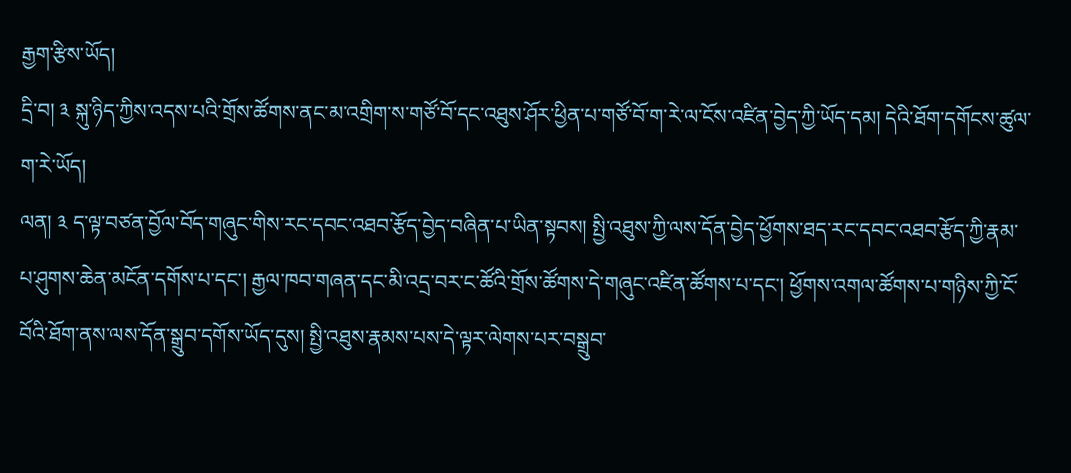རྒྱག་རྩིས་ཡོད།
དྲི་བ། ༣ སྐུ་ཉིད་ཀྱིས་འདས་པའི་གྲོས་ཚོགས་ནང་མ་འགྲིག་ས་གཙོ་བོ་དང་འཐུས་ཤོར་ཕྱིན་པ་གཙོ་བོ་ག་རེ་ལ་ངོས་འཛིན་བྱེད་ཀྱི་ཡོད་དམ། དེའི་ཐོག་དགོངས་ཚུལ་ག་རེ་ཡོད།
ལན། ༣ ད་ལྟ་བཙན་བྱོལ་བོད་གཞུང་གིས་རང་དབང་འཐབ་རྩོད་བྱེད་བཞིན་པ་ཡིན་སྟབས། སྤྱི་འཐུས་ཀྱི་ལས་དོན་བྱེད་ཕྱོགས་ཐད་རང་དབང་འཐབ་རྩོད་ཀྱི་རྣམ་པ་ཤུགས་ཆེན་མངོན་དགོས་པ་དང་། རྒྱལ་ཁབ་གཞན་དང་མི་འདྲ་བར་ང་ཚོའི་གྲོས་ཚོགས་དེ་གཞུང་འཛིན་ཚོགས་པ་དང་། ཕྱོགས་འགལ་ཚོགས་པ་གཉིས་ཀྱི་ངོ་བོའི་ཐོག་ནས་ལས་དོན་སྒྲུབ་དགོས་ཡོད་དུས། སྤྱི་འཐུས་རྣམས་པས་དེ་ལྟར་ལེགས་པར་བསྒྲུབ་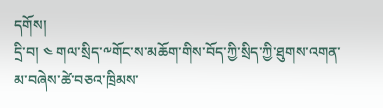དགོས།
དྲི་བ། ༤ གལ་སྲིད་༸གོང་ས་མཆོག་གིས་བོད་ཀྱི་སྲིད་ཀྱི་ཐུགས་འགན་མ་བཞེས་ཚེ་བཅའ་ཁྲིམས་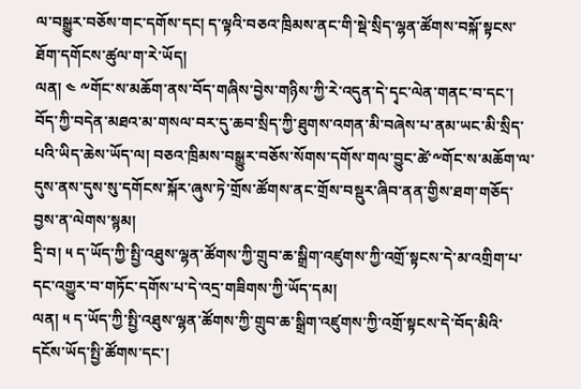ལ་བསྒྱུར་བཅོས་གང་དགོས་དང། ད་ལྟའི་བཅའ་ཁྲིམས་ནང་གི་སྡེ་སྲིད་ལྷན་ཚོགས་བསྐོ་སྟངས་ཐོག་དགོངས་ཚུལ་ག་རེ་ཡོད།
ལན། ༤ ༸གོང་ས་མཆོག་ནས་བོད་གཞིས་བྱེས་གཉིས་ཀྱི་རེ་འདུན་དེ་དྭང་ལེན་གནང་བ་དང་། བོད་ཀྱི་བདེན་མཐའ་མ་གསལ་བར་དུ་ཆབ་སྲིད་ཀྱི་ཐུགས་འགན་མི་བཞེས་པ་ནམ་ཡང་མི་སྲིད་པའི་ཡིད་ཆེས་ཡོད་ལ། བཅའ་ཁྲིམས་བསྒྱུར་བཅོས་སོགས་དགོས་གལ་བྱུང་ཚེ་༸གོང་ས་མཆོག་ལ་དུས་ནས་དུས་སུ་དགོངས་སྐོར་ཞུས་ཏེ་གྲོས་ཚོགས་ནང་གྲོས་བསྡུར་ཞིབ་ནན་གྱིས་ཐག་གཅོད་བྱས་ན་ལེགས་སྙམ།
དྲི་བ། ༥ ད་ཡོད་ཀྱི་སྤྱི་འཐུས་ལྷན་ཚོགས་ཀྱི་གྲུབ་ཆ་སྒྲིག་འཛུགས་ཀྱི་འགྲོ་སྟངས་དེ་མ་འགྲིག་པ་དང་འགྱུར་བ་གཏོང་དགོས་པ་དེ་འདྲ་གཟིགས་ཀྱི་ཡོད་དམ།
ལན། ༥ ད་ཡོད་ཀྱི་སྤྱི་འཐུས་ལྷན་ཚོགས་ཀྱི་གྲུབ་ཆ་སྒྲིག་འཛུགས་ཀྱི་འགྲོ་སྟངས་དེ་བོད་མིའི་དངོས་ཡོད་སྤྱི་ཚོགས་དང་།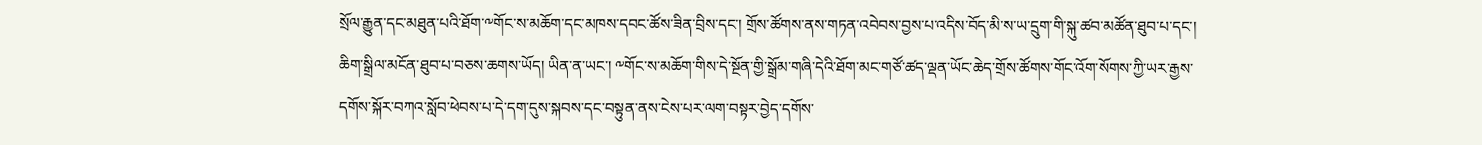སྲོལ་རྒྱུན་དང་མཐུན་པའི་ཐོག་༸གོང་ས་མཆོག་དང་མཁས་དབང་ཚོས་ཟིན་བྲིས་དང་། གྲོས་ཚོགས་ནས་གཏན་འབེབས་བྱས་པ་འདིས་བོད་མི་ས་ཡ་དྲུག་གི་སྐུ་ཚབ་མཚོན་ཐུབ་པ་དང་། ཆིག་སྒྲིལ་མངོན་ཐུབ་པ་བཅས་ཆགས་ཡོད། ཡིན་ན་ཡང་། ༸གོང་ས་མཆོག་གིས་དེ་སྔོན་གྱི་སྒྲོམ་གཞི་དེའི་ཐོག་མང་གཙོ་ཚད་ལྡན་ཡོང་ཆེད་གྲོས་ཚོགས་གོང་འོག་སོགས་ཀྱི་ཡར་རྒྱས་དགོས་སྐོར་བཀའ་སློབ་ཕེབས་པ་དེ་དག་དུས་སྐབས་དང་བསྟུན་ནས་ངེས་པར་ལག་བསྟར་བྱེད་དགོས་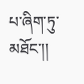པ་ཞིག་ཏུ་མཐོང་།།